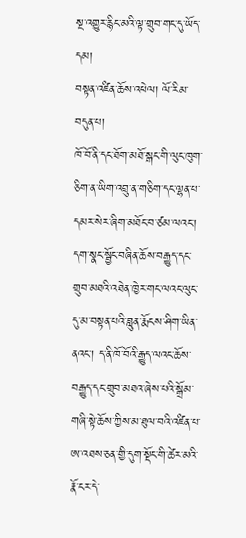སྔ་འགྱུར་རྙིང་མའི་ལྟ་གྲུབ་གང་དུ་ཡོད་དམ།
བསྟན་འཛིན་ཆོས་འཕེལ། ལོ་རིམ་བདུན་པ།
ཁོ་བོ་ནི་དང་ཐོག་མཐོ་སྒང་གི་ལུང་ཁུག་ཅིག་ན་ཡིག་འབྲུ་ན་གཅིག་དང་ལྷན་པ་དམར་སེར་ཞིག་མཐོང་བ་ཙམ་ལའང་། དག་སྣང་སྦྱོང་བཞིན་ཆོས་བརྒྱུད་དང་གྲུབ་མཐའི་འཐེན་ཁྱེར་གང་ལའང་ལུང་དུ་མ་བསྟན་པའི་བླུན་རྨོངས་ཤིག་ཡིན་ནའང་། ད་ནི་ཁོ་བོའི་རྒྱུད་ལའང་ཆོས་བརྒྱུད་དང་གྲུབ་མཐའ་ཞེས་པའི་སྒྲོམ་གཞི་སྟེ་ཆོས་ཀྱིས་མ་ཐུལ་བའི་འཛིན་པ་ཨ་འཐས་ཅན་གྱི་དུག་སྡོང་གི་ཚེར་མའི་རྣོ་ངར་དེ་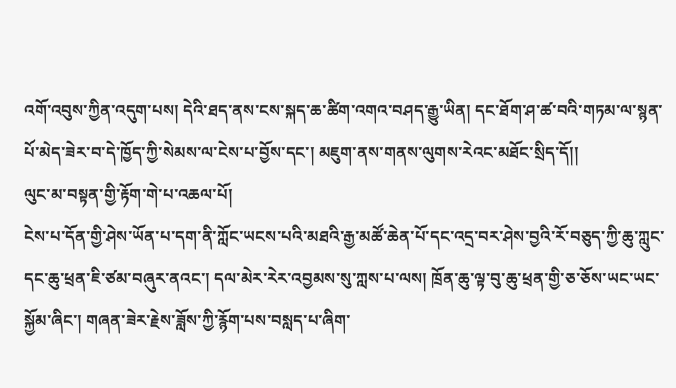འགོ་འབུས་ཀྱིན་འདུག་པས། དེའི་ཐད་ནས་ངས་སྐད་ཆ་ཚིག་འགའ་བཤད་རྒྱུ་ཡིན། དང་ཐོག་ཤ་ཚ་བའི་གཏམ་ལ་སྙན་པོ་མེད་ཟེར་བ་དེ་ཁྱོད་ཀྱི་སེམས་ལ་ངེས་པ་བྱོས་དང་། མཇུག་ནས་གནས་ལུགས་རེའང་མཐོང་སྲིད་དོ།།
ལུང་མ་བསྟན་གྱི་རྟོག་གེ་པ་འཆལ་པོ།
ངེས་པ་དོན་གྱི་ཤེས་ཡོན་པ་དག་ནི་ཀློང་ཡངས་པའི་མཐའི་རྒྱ་མཚོ་ཆེན་པོ་དང་འདྲ་བར་ཤེས་བྱའི་རོ་བཅུད་ཀྱི་ཆུ་ཀླུང་དང་ཆུ་ཕྲན་ཇི་ཙམ་བཞུར་ནའང་། དལ་མེར་རེར་འབྱམས་སུ་ཀླས་པ་ལས། ཁྲོན་ཆུ་ལྟ་བུ་ཆུ་ཕྲན་གྱི་ཅ་ཅོས་ཡང་ཡང་སྐྱོམ་ཞིང་། གཞན་ཟེར་རྗེས་ཟློས་ཀྱི་རྙོག་པས་བསླད་པ་ཞིག་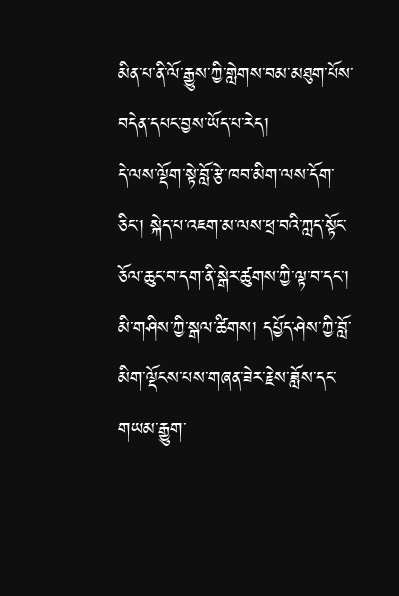མིན་པ་ནི་ལོ་རྒྱུས་ཀྱི་གླེགས་བམ་མཐུག་པོས་བདེན་དཔང་བྱས་ཡོད་པ་རེད།
དེ་ལས་ལྡོག་སྟེ་བློ་རྩེ་ཁབ་མིག་ལས་དོག་ཅིང་། སྐེད་པ་འཇག་མ་ལས་ཕྲ་བའི་ཀླད་སྟོང་ཅོལ་ཆུང་བ་དག་ནི་སྒེར་ཚུགས་ཀྱི་ལྟ་བ་དང་། མི་གཤིས་ཀྱི་སྒལ་ཚིགས། དཔྱོད་ཤེས་ཀྱི་བློ་མིག་ལྡོངས་པས་གཞན་ཟེར་རྗེས་ཟློས་དང་གཡམ་རྒྱུག་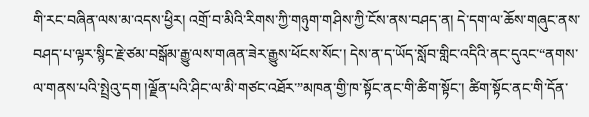གི་རང་བཞིན་ལས་མ་འདས་ཕྱིར། འགྲོ་བ་མིའི་རིགས་ཀྱི་གཉུག་གཤིས་ཀྱི་ངོས་ནས་བཤད་ན། དེ་དག་ལ་ཆོས་གཞུང་ནས་བཤད་པ་ལྟར་སྙིང་རྗེ་ཙམ་བསྒོམ་རྒྱུ་ལས་གཞན་ཟེར་རྒྱུས་ཕོངས་སོང་། དེས་ན་ད་ཡོད་སློབ་གླིང་འདིའི་ནང་དུའང་“ནགས་ལ་གནས་པའི་སྤྲེའུ་དག །ལྗོན་པའི་ཤིང་ལ་མི་གཙང་འཐོར་”མཁན་གྱི་ཁ་སྟོང་ནང་གི་ཚིག་སྟོང་། ཚིག་སྟོང་ནང་གི་དོན་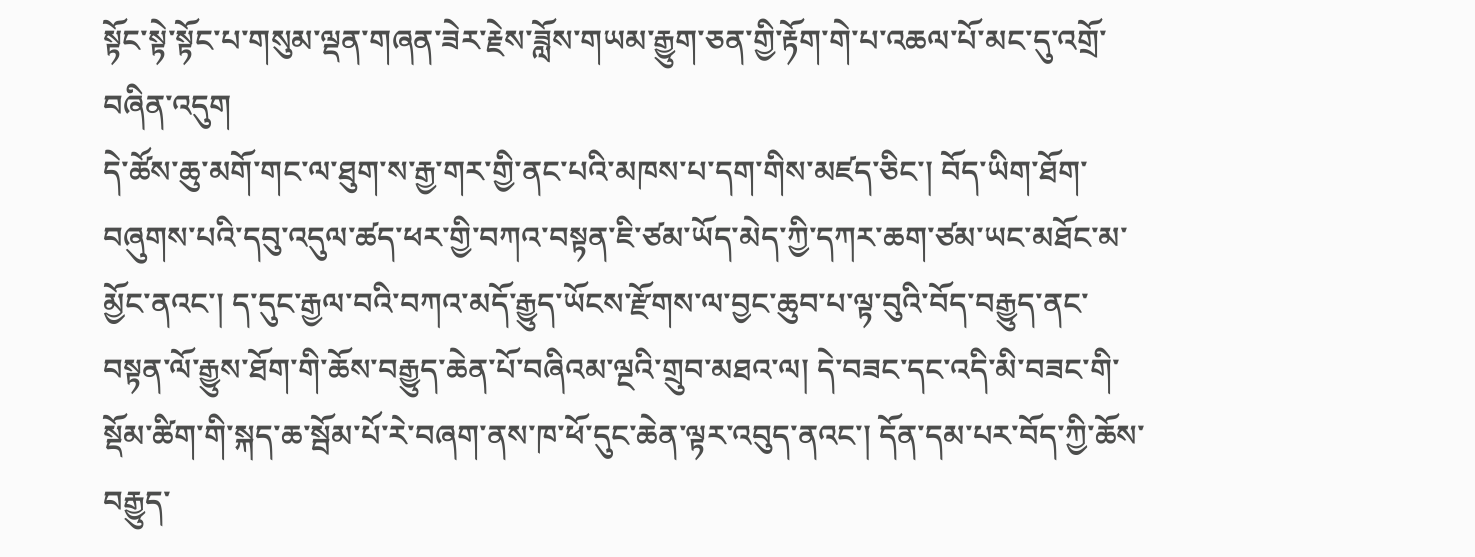སྟོང་སྟེ་སྟོང་པ་གསུམ་ལྡན་གཞན་ཟེར་རྗེས་ཟློས་གཡམ་རྒྱུག་ཅན་གྱི་རྟོག་གེ་པ་འཆལ་པོ་མང་དུ་འགྲོ་བཞིན་འདུག
དེ་ཚོས་ཆུ་མགོ་གང་ལ་ཐུག་ས་རྒྱ་གར་གྱི་ནང་པའི་མཁས་པ་དག་གིས་མཛད་ཅིང་། བོད་ཡིག་ཐོག་བཞུགས་པའི་དབུ་འདུལ་ཚད་ཕར་གྱི་བཀའ་བསྟན་ཇི་ཙམ་ཡོད་མེད་ཀྱི་དཀར་ཆག་ཙམ་ཡང་མཐོང་མ་མྱོང་ནའང་། ད་དུང་རྒྱལ་བའི་བཀའ་མདོ་རྒྱུད་ཡོངས་རྫོགས་ལ་བྱང་ཆུབ་པ་ལྟ་བུའི་བོད་བརྒྱུད་ནང་བསྟན་ལོ་རྒྱུས་ཐོག་གི་ཆོས་བརྒྱུད་ཆེན་པོ་བཞིའམ་ལྔའི་གྲུབ་མཐའ་ལ། དེ་བཟང་དང་འདི་མི་བཟང་གི་སྡོམ་ཚིག་གི་སྐད་ཆ་སྦོམ་པོ་རེ་བཞག་ནས་ཁ་ཕོ་དུང་ཆེན་ལྟར་འབུད་ནའང་། དོན་དམ་པར་བོད་ཀྱི་ཆོས་བརྒྱུད་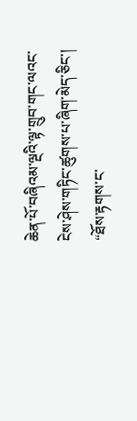ཆེན་པོ་བཞིའམ་ལྔའི་ལྟ་གྲུབ་གང་ལའང་ངེས་ཤེས་གཏིང་ཚུགས་པ་ཞིག་མེད་ཅིང་། “ཐོས་རྟགས་ང་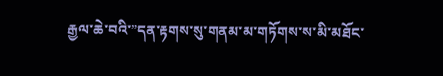རྒྱལ་ཆེ་བའི་”དན་རྟགས་སུ་གནམ་མ་གཏོགས་ས་མི་མཐོང་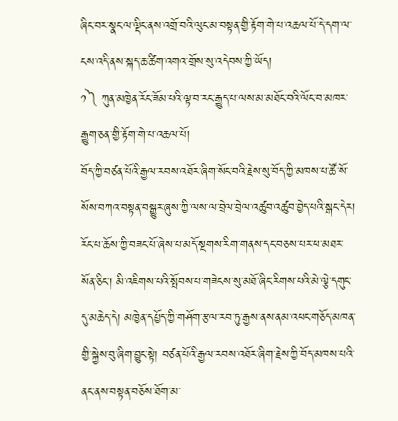ཞིང་བར་སྣང་ལ་ལྡིང་ནས་འགྲོ་བའི་ལུང་མ་བསྟན་གྱི་རྟོག་གེ་པ་འཆལ་པོ་དེ་དག་ལ་ངས་འདི་ནས་སྐད་ཆ་ཚིག་འགའ་གྲོས་སུ་འདེབས་ཀྱི་ཡོད།
༡༽ ཀུན་མཁྱེན་རོང་ཟོམ་པའི་ལྟ་བ་རང་རྒྱུད་པ་ལས་མ་མཐོང་བའི་ལོང་བ་མཁར་རྒྱུག་ཅན་གྱི་རྟོག་གེ་པ་འཆལ་པོ།
བོད་ཀྱི་བཙན་པོའི་རྒྱལ་རབས་འཐོར་ཞིག་སོང་བའི་རྗེས་སུ་བོད་ཀྱི་མཁས་པ་ཚོ་སོ་སོས་བཀའ་བསྟན་བསྒྱུར་ཞུས་ཀྱི་ལས་ལ་བྲེལ་བྲེལ་འཚུབ་འཚུབ་བྱེད་པའི་སྒང་དེར། རོང་པ་ཆོས་ཀྱི་བཟང་པོ་ཞེས་པ་མདོ་སྔགས་རིག་གནས་དང་བཅས་པར་ཕ་མཐར་སོན་ཅིང་། མི་འཇིགས་པའི་སྤོབས་པ་གཟེངས་སུ་མཐོ་ཞིང་རིགས་པའི་མེ་ལྕེ་དགུང་དུ་མཆེད་དེ། མཁྱེན་དཔྱོད་ཀྱི་གཤོག་རྩལ་རབ་ཏུ་རྒྱས་ནས་ནམ་འཕང་གཅོད་མཁན་གྱི་སྐྱེས་བུ་ཞིག་བྱུང་སྟེ། བཙན་པོའི་རྒྱལ་རབས་འཐོར་ཞིག་རྗེས་ཀྱི་བོད་མཁས་པའི་ནང་ནས་བསྟན་བཅོས་ཐོག་མ་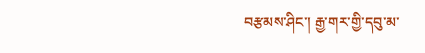བརྩམས་ཤིང་། རྒྱ་གར་གྱི་དབུ་མ་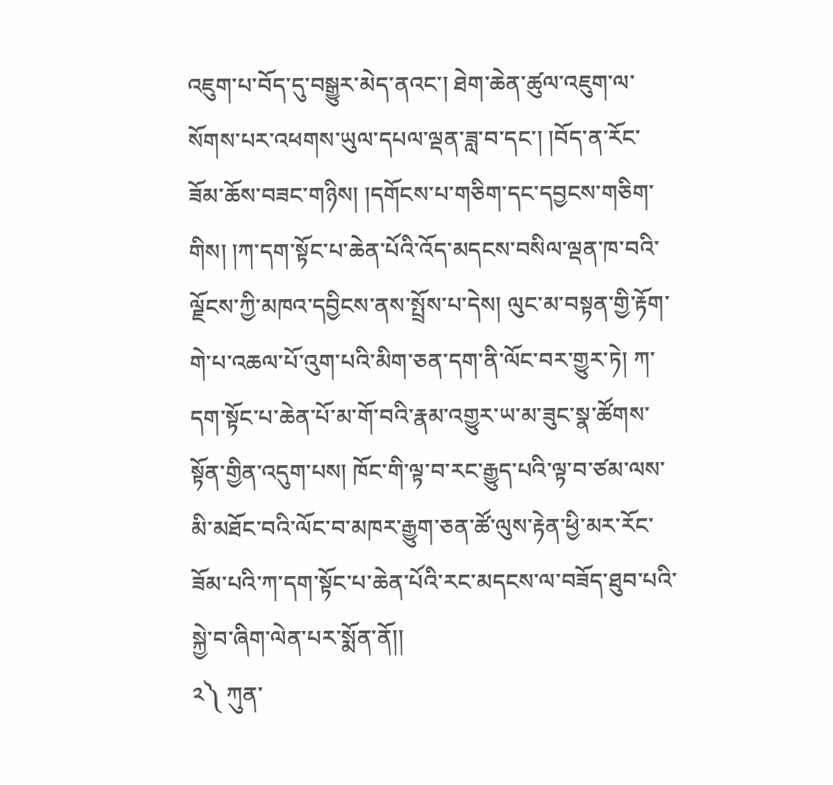འཇུག་པ་བོད་དུ་བསྒྱུར་མེད་ནའང་། ཐེག་ཆེན་ཚུལ་འཇུག་ལ་སོགས་པར་འཕགས་ཡུལ་དཔལ་ལྡན་ཟླ་བ་དང་། །བོད་ན་རོང་ཟོམ་ཆོས་བཟང་གཉིས། །དགོངས་པ་གཅིག་དང་དབྱངས་གཅིག་གིས། །ཀ་དག་སྟོང་པ་ཆེན་པོའི་འོད་མདངས་བསིལ་ལྡན་ཁ་བའི་ལྗོངས་ཀྱི་མཁའ་དབྱིངས་ནས་སྤྲོས་པ་དེས། ལུང་མ་བསྟན་གྱི་རྟོག་གེ་པ་འཆལ་པོ་འུག་པའི་མིག་ཅན་དག་ནི་ལོང་བར་གྱུར་ཏེ། ཀ་དག་སྟོང་པ་ཆེན་པོ་མ་གོ་བའི་རྣམ་འགྱུར་ཡ་མ་ཟུང་སྣ་ཚོགས་སྟོན་གྱིན་འདུག་པས། ཁོང་གི་ལྟ་བ་རང་རྒྱུད་པའི་ལྟ་བ་ཙམ་ལས་མི་མཐོང་བའི་ལོང་བ་མཁར་རྒྱུག་ཅན་ཚོ་ལུས་རྟེན་ཕྱི་མར་རོང་ཟོམ་པའི་ཀ་དག་སྟོང་པ་ཆེན་པོའི་རང་མདངས་ལ་བཟོད་ཐུབ་པའི་སྐྱེ་བ་ཞིག་ལེན་པར་སྨོན་ནོ།།
༢༽ ཀུན་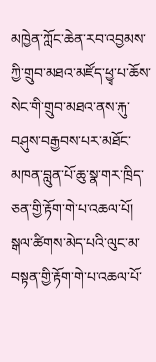མཁྱེན་ཀློང་ཆེན་རབ་འབྱམས་ཀྱི་གྲུབ་མཐའ་མཛོད་ཕྱྭ་པ་ཆོས་སེང་གི་གྲུབ་མཐའ་ནས་རྐུ་བཤུས་བརྒྱབས་པར་མཐོང་མཁན་བླུན་པོ་ཆུ་སྣ་གར་ཁྲིད་ཅན་གྱི་རྟོག་གེ་པ་འཆལ་པོ།
སྒལ་ཚིགས་མེད་པའི་ལུང་མ་བསྟན་གྱི་རྟོག་གེ་པ་འཆལ་པོ་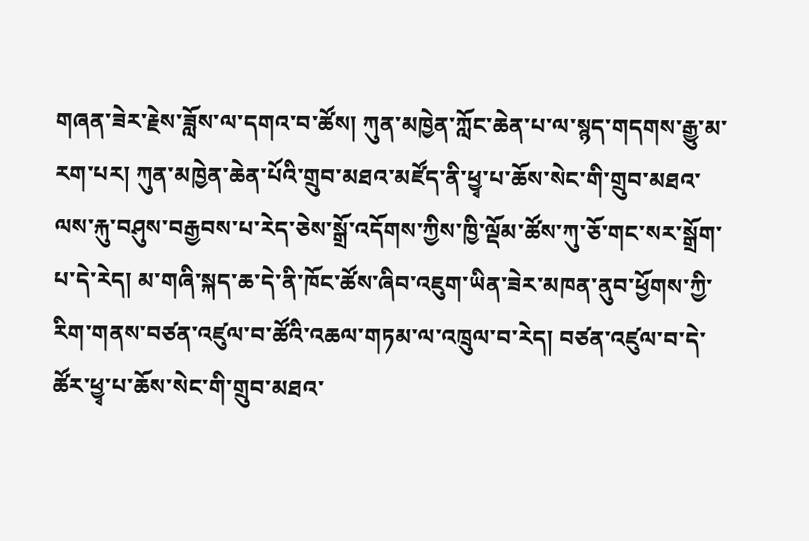གཞན་ཟེར་རྗེས་ཟློས་ལ་དགའ་བ་ཚོས། ཀུན་མཁྱེན་ཀློང་ཆེན་པ་ལ་སྙད་གདགས་རྒྱུ་མ་རག་པར། ཀུན་མཁྱེན་ཆེན་པོའི་གྲུབ་མཐའ་མཛོད་ནི་ཕྱྭ་པ་ཆོས་སེང་གི་གྲུབ་མཐའ་ལས་རྐུ་བཤུས་བརྒྱབས་པ་རེད་ཅེས་སྒྲོ་འདོགས་ཀྱིས་ཁྱི་ལྡོམ་ཚོས་ཀུ་ཅོ་གང་སར་སྒྲོག་པ་དེ་རེད། མ་གཞི་སྐད་ཆ་དེ་ནི་ཁོང་ཚོས་ཞིབ་འཇུག་ཡིན་ཟེར་མཁན་ནུབ་ཕྱོགས་ཀྱི་རིག་གནས་བཙན་འཛུལ་བ་ཚོའི་འཆལ་གཏམ་ལ་འཁྲུལ་བ་རེད། བཙན་འཛུལ་བ་དེ་ཚོར་ཕྱྭ་པ་ཆོས་སེང་གི་གྲུབ་མཐའ་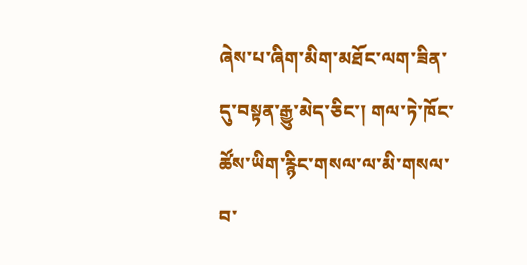ཞེས་པ་ཞིག་མིག་མཐོང་ལག་ཟིན་དུ་བསྟན་རྒྱུ་མེད་ཅིང་། གལ་ཏེ་ཁོང་ཚོས་ཡིག་རྙིང་གསལ་ལ་མི་གསལ་བ་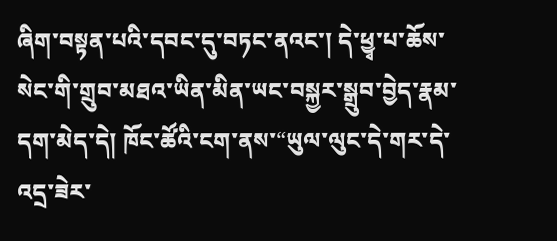ཞིག་བསྟན་པའི་དབང་དུ་བཏང་ནའང་། དེ་ཕྱྭ་པ་ཆོས་སེང་གི་གྲུབ་མཐའ་ཡིན་མིན་ཡང་བསྐྱར་སྒྲུབ་བྱེད་རྣམ་དག་མེད་དེ། ཁོང་ཚོའི་ངག་ནས་“ཡུལ་ལུང་དེ་གར་དེ་འདྲ་ཟེར་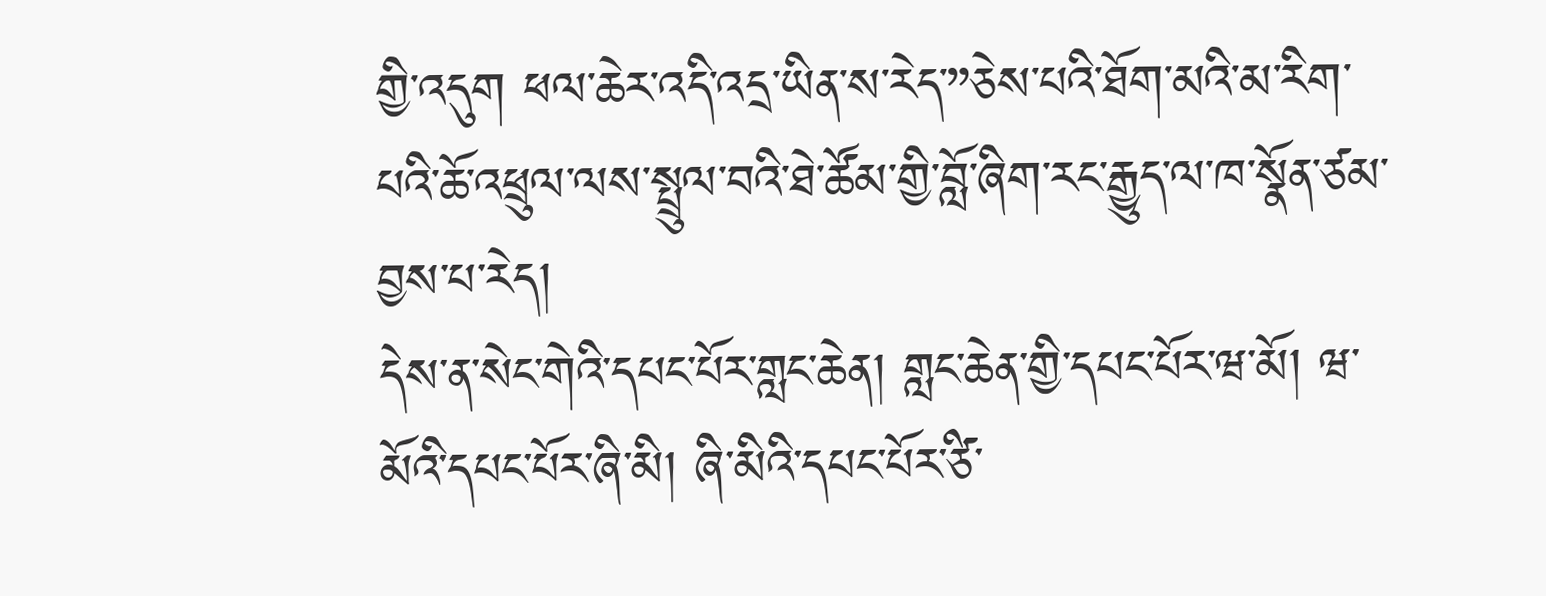གྱི་འདུག ཕལ་ཆེར་འདི་འདྲ་ཡིན་ས་རེད་”ཅེས་པའི་ཐོག་མའི་མ་རིག་པའི་ཆོ་འཕྲུལ་ལས་སྤྲུལ་བའི་ཐེ་ཚོམ་གྱི་བློ་ཞིག་རང་རྒྱུད་ལ་ཁ་སྣོན་ཙམ་བྱས་པ་རེད།
དེས་ན་སེང་གེའི་དཔང་པོར་གླང་ཆེན། གླང་ཆེན་གྱི་དཔང་པོར་ཝ་མོ། ཝ་མོའི་དཔང་པོར་ཞི་མི། ཞི་མིའི་དཔང་པོར་ཙི་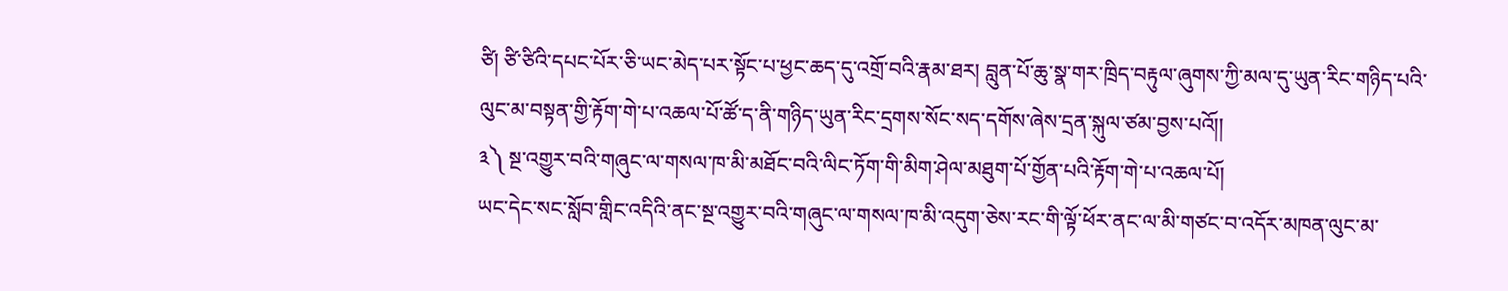ཙི། ཙི་ཙིའི་དཔང་པོར་ཅི་ཡང་མེད་པར་སྟོང་པ་ཕྱང་ཆད་དུ་འགྲོ་བའི་རྣམ་ཐར། བླུན་པོ་ཆུ་སྣ་གར་ཁྲིད་བརྟུལ་ཞུགས་ཀྱི་མལ་དུ་ཡུན་རིང་གཉིད་པའི་ལུང་མ་བསྟན་གྱི་རྟོག་གེ་པ་འཆལ་པོ་ཚོ་ད་ནི་གཉིད་ཡུན་རིང་དྲགས་སོང་སད་དགོས་ཞེས་དྲན་སྐུལ་ཙམ་བྱས་པའོ།།
༣༽ སྔ་འགྱུར་བའི་གཞུང་ལ་གསལ་ཁ་མི་མཐོང་བའི་ལིང་ཏོག་གི་མིག་ཤེལ་མཐུག་པོ་གྱོན་པའི་རྟོག་གེ་པ་འཆལ་པོ།
ཡང་དེང་སང་སློབ་གླིང་འདིའི་ནང་སྔ་འགྱུར་བའི་གཞུང་ལ་གསལ་ཁ་མི་འདུག་ཅེས་རང་གི་ལྟོ་ཕོར་ནང་ལ་མི་གཙང་བ་འདོར་མཁན་ལུང་མ་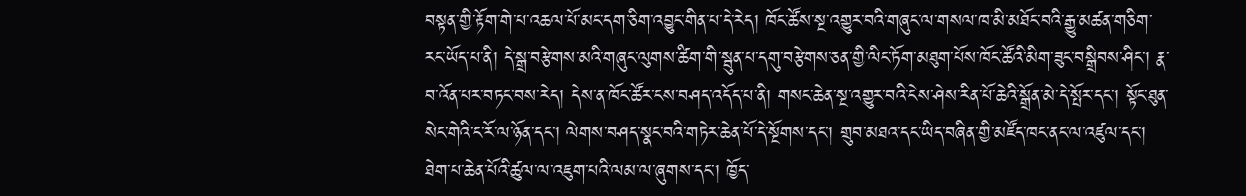བསྟན་གྱི་རྟོག་གེ་པ་འཆལ་པོ་མང་དག་ཅིག་འབྱུང་གིན་པ་དེ་རེད། ཁོང་ཚོས་སྔ་འགྱུར་བའི་གཞུང་ལ་གསལ་ཁ་མི་མཐོང་བའི་རྒྱུ་མཚན་གཅིག་རང་ཡོད་པ་ནི། དེ་སྒྲ་བརྩེགས་མའི་གཞུང་ལུགས་ཚིག་གི་སྦུན་པ་དགུ་བརྩེགས་ཅན་གྱི་ལིང་ཏོག་མཐུག་པོས་ཁོང་ཚོའི་མིག་ཟུང་བསྒྲིབས་ཤིང་། རྣ་བ་འོན་པར་བཏང་བས་རེད། དེས་ན་ཁོང་ཚོར་ངས་བཤད་འདོད་པ་ནི། གསང་ཆེན་སྔ་འགྱུར་བའི་ངེས་ཤེས་རིན་པོ་ཆེའི་སྒྲོན་མེ་དེ་སྤོར་དང་། སྟོང་ཐུན་སེང་གེའི་ང་རོ་ལ་ཉོན་དང་། ལེགས་བཤད་སྣང་བའི་གཏེར་ཆེན་པོ་དེ་སྔོགས་དང་། གྲུབ་མཐའ་དང་ཡིད་བཞིན་གྱི་མཛོད་ཁང་ནང་ལ་འཛུལ་དང་། ཐེག་པ་ཆེན་པོའི་ཚུལ་ལ་འཇུག་པའི་ལམ་ལ་ཞུགས་དང་། ཁྱོད་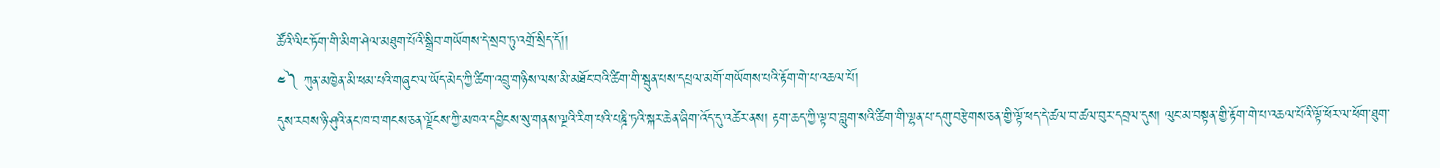ཚོའི་ལིང་ཏོག་གི་མིག་ཤེལ་མཐུག་པོའི་སྒྲིབ་གཡོགས་དེ་སྲབ་ཏུ་འགྲོ་སྲིད་དོ།།
༤༽ ཀུན་མཁྱེན་མི་ཕམ་པའི་གཞུང་ལ་ཡོད་མེད་ཀྱི་ཚིག་འབྲུ་གཉིས་ལས་མི་མཐོང་བའི་ཚིག་གི་སྦུན་པས་དཔྲལ་མགོ་གཡོགས་པའི་རྟོག་གེ་པ་འཆལ་པོ།
དུས་རབས་ཉི་ཤུའི་ནང་ཁ་བ་གངས་ཅན་ལྗོངས་ཀྱི་མཁའ་དབྱིངས་སུ་གནས་ལྔའི་རིག་པའི་པཎྜི་ཏའི་སྐར་ཆེན་ཞིག་འོད་དུ་འཚེར་ནས། རྟག་ཆད་ཀྱི་ལྟ་བ་བླུག་སའི་ཚིག་གི་ལྷན་པ་དགུ་བརྩེགས་ཅན་གྱི་ལྟོ་ཕད་དེ་ཚལ་བ་ཚལ་བུར་དབྲལ་དུས། ལུང་མ་བསྟན་གྱི་རྟོག་གེ་པ་འཆལ་པོའི་ལྟོ་ཕོར་ལ་ཕོག་ཐུག་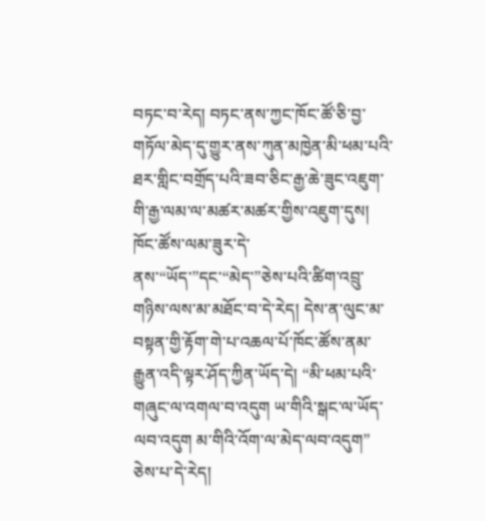བཏང་བ་རེད། བཏང་ནས་ཀྱང་ཁོང་ཚོ་ཅི་བྱ་གཏོལ་མེད་དུ་གྱུར་ནས་ཀུན་མཁྱེན་མི་ཕམ་པའི་ཐར་གླིང་བགྲོད་པའི་ཟབ་ཅིང་རྒྱ་ཆེ་ཟུང་འཇུག་གི་རྒྱ་ལམ་ལ་མཚར་མཚར་གྱིས་འཇུག་དུས། ཁོང་ཚོས་ལམ་ཟུར་དེ་ནས་“ཡོད་”དང་“མེད་”ཅེས་པའི་ཚིག་འབྲུ་གཉིས་ལས་མ་མཐོང་བ་དེ་རེད། དེས་ན་ལུང་མ་བསྟན་གྱི་རྟོག་གེ་པ་འཆལ་པོ་ཁོང་ཚོས་ནམ་རྒྱུན་འདི་ལྟར་ཤོད་ཀྱིན་ཡོད་དེ། “མི་ཕམ་པའི་གཞུང་ལ་འགལ་བ་འདུག ཡ་གིའི་སྒང་ལ་ཡོད་ལབ་འདུག མ་གིའི་འོག་ལ་མེད་ལབ་འདུག” ཅེས་པ་དེ་རེད།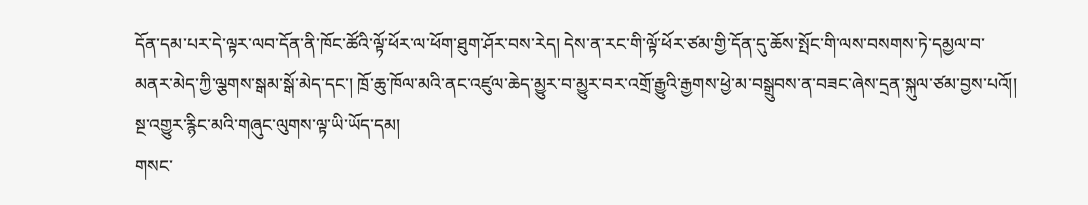དོན་དམ་པར་དེ་ལྟར་ལབ་དོན་ནི་ཁོང་ཚོའི་ལྟོ་ཕོར་ལ་ཕོག་ཐུག་ཤོར་བས་རེད། དེས་ན་རང་གི་ལྟོ་ཕོར་ཙམ་གྱི་དོན་དུ་ཆོས་སྤོང་གི་ལས་བསགས་ཏེ་དམྱལ་བ་མནར་མེད་ཀྱི་ལྕགས་སྒམ་སྒོ་མེད་དང་། ཁྲོ་ཆུ་ཁོལ་མའི་ནང་འཛུལ་ཆེད་མྱུར་བ་མྱུར་བར་འགྲོ་རྒྱུའི་རྒྱགས་ཕྱེ་མ་བསྒྲུབས་ན་བཟང་ཞེས་དྲན་སྐུལ་ཙམ་བྱས་པའོ།།
སྔ་འགྱུར་རྙིང་མའི་གཞུང་ལུགས་ལྟ་ཡི་ཡོད་དམ།
གསང་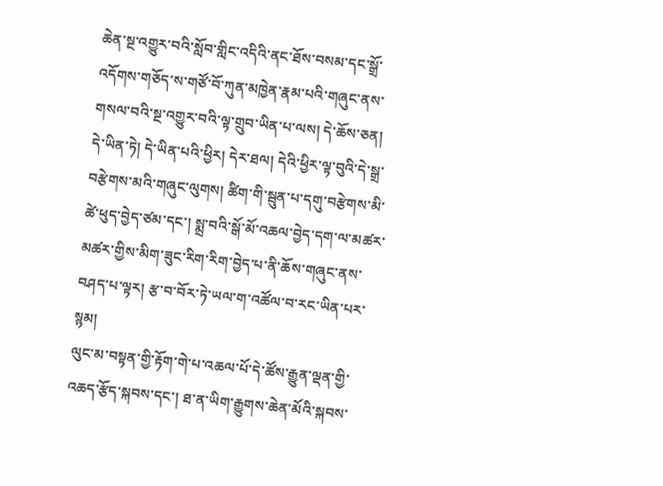ཆེན་སྔ་འགྱུར་བའི་སློབ་གླིང་འདིའི་ནང་ཐོས་བསམ་དང་སྒྲོ་འདོགས་གཅོད་ས་གཙོ་བོ་ཀུན་མཁྱེན་རྣམ་པའི་གཞུང་ནས་གསལ་བའི་སྔ་འགྱུར་བའི་ལྟ་གྲུབ་ཡིན་པ་ལས། དེ་ཆོས་ཅན། དེ་ཡིན་ཏེ། དེ་ཡིན་པའི་ཕྱིར། དེར་ཐལ། དེའི་ཕྱིར་ལྟ་བུའི་དེ་སྒྲ་བརྩེགས་མའི་གཞུང་ལུགས། ཚིག་གི་སྦུན་པ་དགུ་བརྩེགས་མི་ཚེ་ཕུད་བྱེད་ཙམ་དང་། སྨྲ་བའི་སྒོ་མོ་འཆལ་བྱེད་དག་ལ་མཚར་མཚར་གྱིས་མིག་ཟུང་རིག་རིག་བྱེད་པ་ནི་ཆོས་གཞུང་ནས་བཤད་པ་ལྟར། རྩ་བ་བོར་ཏེ་ཡལ་ག་འཚོལ་བ་རང་ཡིན་པར་སྙམ།
ལུང་མ་བསྟན་གྱི་རྟོག་གེ་པ་འཆལ་པོ་དེ་ཚོས་རྒྱུན་ལྡན་གྱི་འཆད་རྩོད་སྐབས་དང་། ཐ་ན་ཡིག་རྒྱུགས་ཆེན་མོའི་སྐབས་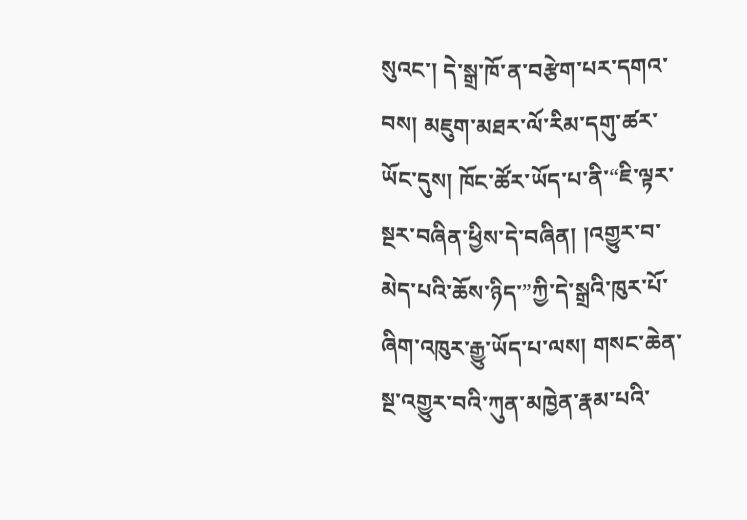སུའང་། དེ་སྒྲ་ཁོ་ན་བརྩེག་པར་དགའ་བས། མཇུག་མཐར་ལོ་རིམ་དགུ་ཚར་ཡོང་དུས། ཁོང་ཚོར་ཡོད་པ་ནི་“ཇི་ལྟར་སྔར་བཞིན་ཕྱིས་དེ་བཞིན། །འགྱུར་བ་མེད་པའི་ཆོས་ཉིད་”ཀྱི་དེ་སྒྲའི་ཁུར་པོ་ཞིག་འཁུར་རྒྱུ་ཡོད་པ་ལས། གསང་ཆེན་སྔ་འགྱུར་བའི་ཀུན་མཁྱེན་རྣམ་པའི་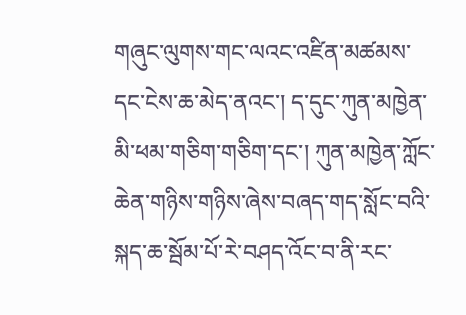གཞུང་ལུགས་གང་ལའང་འཛིན་མཚམས་དང་ངེས་ཆ་མེད་ནའང་། ད་དུང་ཀུན་མཁྱེན་མི་ཕམ་གཅིག་གཅིག་དང་། ཀུན་མཁྱེན་ཀློང་ཆེན་གཉིས་གཉིས་ཞེས་བཞད་གད་སློང་བའི་སྐད་ཆ་སྦོམ་པོ་རེ་བཤད་འོང་བ་ནི་རང་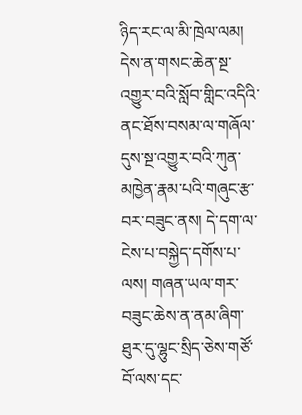ཉིད་རང་ལ་མི་ཁྲེལ་ལམ།
དེས་ན་གསང་ཆེན་སྔ་འགྱུར་བའི་སློབ་གླིང་འདིའི་ནང་ཐོས་བསམ་ལ་གཞོལ་དུས་སྔ་འགྱུར་བའི་ཀུན་མཁྱེན་རྣམ་པའི་གཞུང་རྩ་བར་བཟུང་ནས། དེ་དག་ལ་ངེས་པ་བསྐྱེད་དགོས་པ་ལས། གཞན་ཡལ་གར་བཟུང་ཆེས་ན་ནམ་ཞིག་ཐུར་དུ་ལྷུང་སྲིད་ཅེས་གཙོ་བོ་ལས་དང་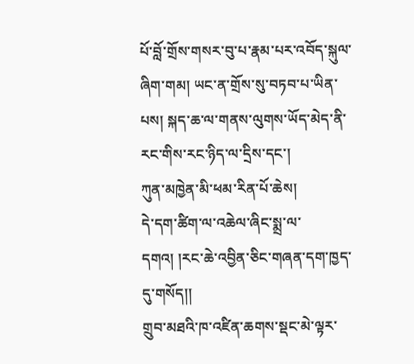པོ་བློ་གྲོས་གསར་བུ་པ་རྣམ་པར་འབོད་སྐུལ་ཞིག་གམ། ཡང་ན་གྲོས་སུ་བཏབ་པ་ཡིན་པས། སྐད་ཆ་ལ་གནས་ལུགས་ཡོད་མེད་ནི་རང་གིས་རང་ཉིད་ལ་དྲིས་དང་།
ཀུན་མཁྱེན་མི་ཕམ་རིན་པོ་ཆེས།
དེ་དག་ཚིག་ལ་འཆེལ་ཞིང་སྨྲ་ལ་དགའ། །རང་ཆེ་འབྱིན་ཅིང་གཞན་དག་ཁྱད་དུ་གསོད།།
གྲུབ་མཐའི་ཁ་འཛིན་ཆགས་སྡང་མེ་ལྟར་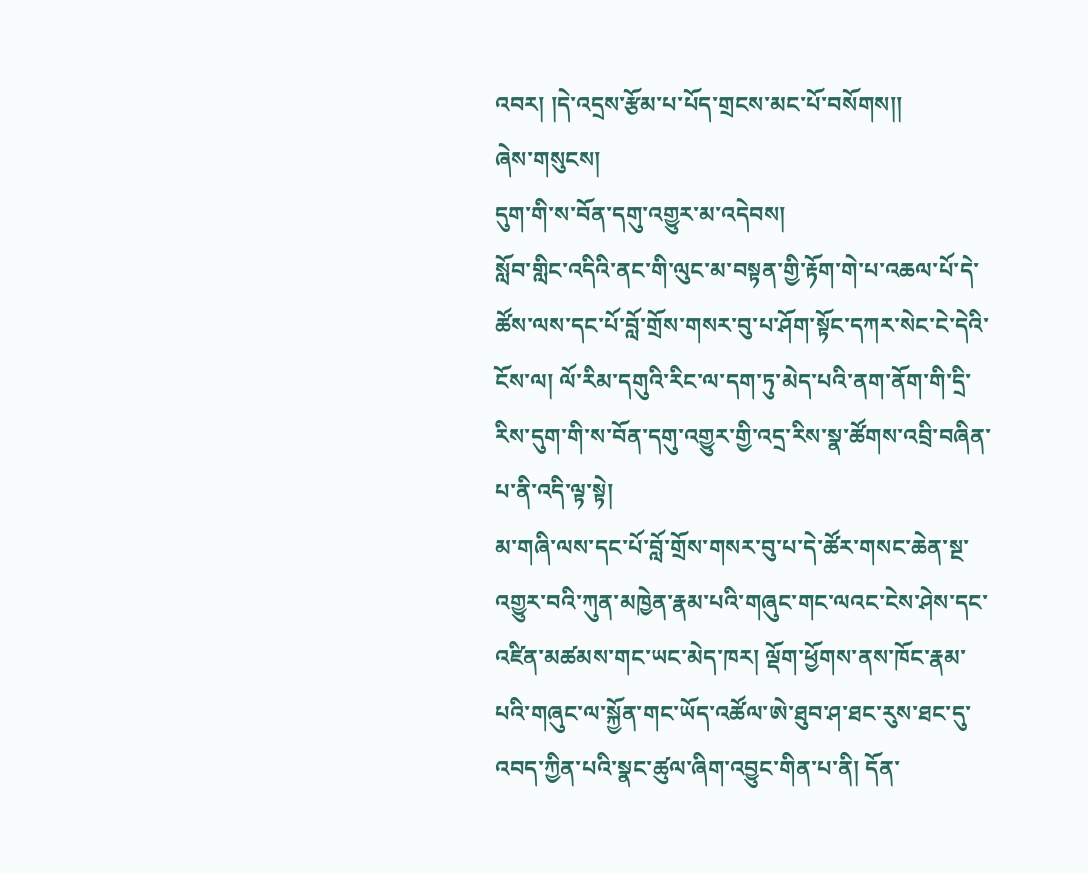འབར། །དེ་འདྲས་རྩོམ་པ་པོད་གྲངས་མང་པོ་བསོགས།།
ཞེས་གསུངས།
དུག་གི་ས་བོན་དགུ་འགྱུར་མ་འདེབས།
སློབ་གླིང་འདིའི་ནང་གི་ལུང་མ་བསྟན་གྱི་རྟོག་གེ་པ་འཆལ་པོ་དེ་ཚོས་ལས་དང་པོ་བློ་གྲོས་གསར་བུ་པ་ཤོག་སྟོང་དཀར་སེང་ངེ་དེའི་ངོས་ལ། ལོ་རིམ་དགུའི་རིང་ལ་དག་ཏུ་མེད་པའི་ནག་ནོག་གི་དྲི་རིས་དུག་གི་ས་བོན་དགུ་འགྱུར་གྱི་འདྲ་རིས་སྣ་ཚོགས་འབྲི་བཞིན་པ་ནི་འདི་ལྟ་སྟེ།
མ་གཞི་ལས་དང་པོ་བློ་གྲོས་གསར་བུ་པ་དེ་ཚོར་གསང་ཆེན་སྔ་འགྱུར་བའི་ཀུན་མཁྱེན་རྣམ་པའི་གཞུང་གང་ལའང་ངེས་ཤེས་དང་འཛིན་མཚམས་གང་ཡང་མེད་ཁར། ལྡོག་ཕྱོགས་ནས་ཁོང་རྣམ་པའི་གཞུང་ལ་སྐྱོན་གང་ཡོད་འཚོལ་ཨེ་ཐུབ་ཤ་ཐང་རུས་ཐང་དུ་འབད་ཀྱིན་པའི་སྣང་ཚུལ་ཞིག་འབྱུང་གིན་པ་ནི། དོན་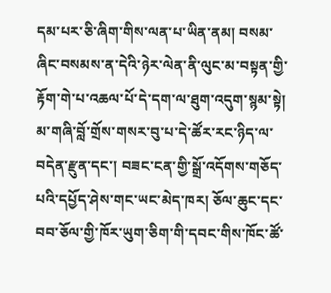དམ་པར་ཅི་ཞིག་གིས་ལན་པ་ཡིན་ནམ། བསམ་ཞིང་བསམས་ན་དེའི་ཉེར་ལེན་ནི་ལུང་མ་བསྟན་གྱི་རྟོག་གེ་པ་འཆལ་པོ་དེ་དག་ལ་ཐུག་འདུག་སྙམ་སྟེ། མ་གཞི་བློ་གྲོས་གསར་བུ་པ་དེ་ཚོར་རང་ཉིད་ལ་བདེན་རྫུན་དང་། བཟང་ངན་གྱི་སྒྲོ་འདོགས་གཅོད་པའི་དཔྱོད་ཤེས་གང་ཡང་མེད་ཁར། ཅོལ་ཆུང་དང་བབ་ཅོལ་གྱི་ཁོར་ཡུག་ཅིག་གི་དབང་གིས་ཁོང་ཚོ་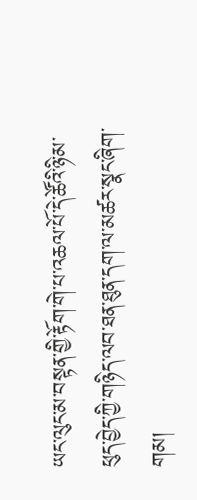ཡང་ལུང་མ་བསྟན་གྱི་རྟོག་གེ་པ་འཆལ་པོ་དེ་ཚོའི་ཉི་མ་ཕུད་བྱེད་ཀྱི་གཉིད་ལབ་ཐན་ཐུན་དག་ལ་མཚར་སྣང་ཞིག་གམ།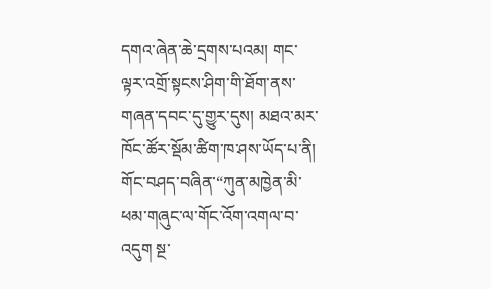དགའ་ཞེན་ཆེ་དྲགས་པའམ། གང་ལྟར་འགྲོ་སྟངས་ཤིག་གི་ཐོག་ནས་གཞན་དབང་དུ་གྱུར་དུས། མཐའ་མར་ཁོང་ཚོར་སྡོམ་ཚིག་ཁ་ཤས་ཡོད་པ་ནི། གོང་བཤད་བཞིན་“ཀུན་མཁྱེན་མི་ཕམ་གཞུང་ལ་གོང་འོག་འགལ་བ་འདུག སྔ་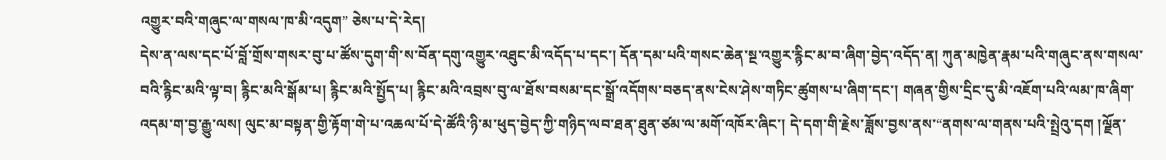འགྱུར་བའི་གཞུང་ལ་གསལ་ཁ་མི་འདུག” ཅེས་པ་དེ་རེད།
དེས་ན་ལས་དང་པོ་བློ་གྲོས་གསར་བུ་པ་ཚོས་དུག་གི་ས་བོན་དགུ་འགྱུར་འཐུང་མི་འདོད་པ་དང་། དོན་དམ་པའི་གསང་ཆེན་སྔ་འགྱུར་རྙིང་མ་བ་ཞིག་བྱེད་འདོད་ན། ཀུན་མཁྱེན་རྣམ་པའི་གཞུང་ནས་གསལ་བའི་རྙིང་མའི་ལྟ་བ། རྙིང་མའི་སྒོམ་པ། རྙིང་མའི་སྤྱོད་པ། རྙིང་མའི་འབྲས་བུ་ལ་ཐོས་བསམ་དང་སྒྲོ་འདོགས་བཅད་ནས་ངེས་ཤེས་གཏིང་ཚུགས་པ་ཞིག་དང་། གཞན་གྱིས་དྲིང་དུ་མི་འཇོག་པའི་ལམ་ཁ་ཞིག་འདམ་ག་བྱ་རྒྱུ་ལས། ལུང་མ་བསྟན་གྱི་རྟོག་གེ་པ་འཆལ་པོ་དེ་ཚོའི་ཉི་མ་ཕུད་བྱེད་ཀྱི་གཉིད་ལབ་ཐན་ཐུན་ཙམ་ལ་མགོ་འཁོར་ཞིང་། དེ་དག་གི་རྗེས་ཟློས་བྱས་ནས་“ནགས་ལ་གནས་པའི་སྤྲེའུ་དག །ལྗོན་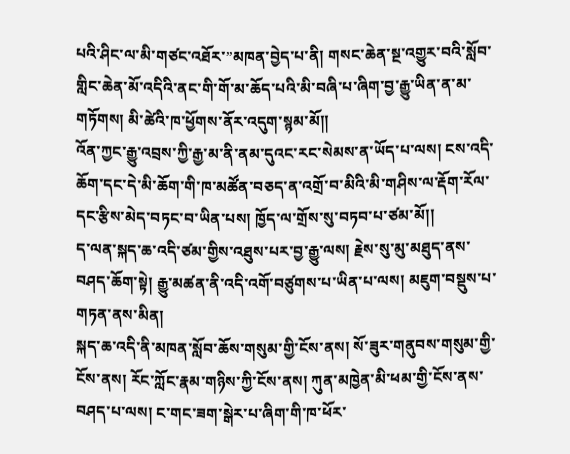པའི་ཤིང་ལ་མི་གཙང་འཐོར་”མཁན་བྱེད་པ་ནི། གསང་ཆེན་སྔ་འགྱུར་བའི་སློབ་གླིང་ཆེན་མོ་འདིའི་ནང་གི་གོ་མ་ཆོད་པའི་མི་བཞི་པ་ཞིག་བྱ་རྒྱུ་ཡིན་ན་མ་གཏོགས། མི་ཚེའི་ཁ་ཕྱོགས་ནོར་འདུག་སྙམ་མོ།།
འོན་ཀྱང་རྒྱུ་འབྲས་ཀྱི་རྒྱ་མ་ནི་ནམ་དུའང་རང་སེམས་ན་ཡོད་པ་ལས། ངས་འདི་ཆོག་དང་དེ་མི་ཆོག་གི་ཁ་མཚོན་བཅད་ན་འགྲོ་བ་མིའི་མི་གཤིས་ལ་རྡོག་རོལ་དང་རྩིས་མེད་བཏང་བ་ཡིན་པས། ཁྱོད་ལ་གྲོས་སུ་བཏབ་པ་ཙམ་མོ།།
ད་ལན་སྐད་ཆ་འདི་ཙམ་གྱིས་འཐུས་པར་བྱ་རྒྱུ་ལས། རྗེས་སུ་མུ་མཐུད་ནས་བཤད་ཆོག་སྟེ། རྒྱུ་མཚན་ནི་འདི་འགོ་བཙུགས་པ་ཡིན་པ་ལས། མཇུག་བསྡུས་པ་གཏན་ནས་མིན།
སྐད་ཆ་འདི་ནི་མཁན་སློབ་ཆོས་གསུམ་གྱི་ངོས་ནས། སོ་ཟུར་གནུབས་གསུམ་གྱི་ངོས་ནས། རོང་ཀློང་རྣམ་གཉིས་ཀྱི་ངོས་ནས། ཀུན་མཁྱེན་མི་ཕམ་གྱི་ངོས་ནས་བཤད་པ་ལས། ང་གང་ཟག་སྒེར་པ་ཞིག་གི་ཁ་ཕོར་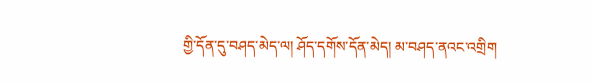གྱི་དོན་དུ་བཤད་མེད་ལ། ཤོད་དགོས་དོན་མེད། མ་བཤད་ནའང་འགྲིག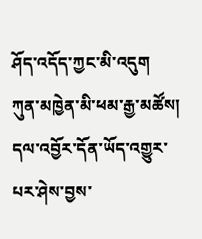ཤོད་འདོད་ཀྱང་མི་འདུག
ཀུན་མཁྱེན་མི་ཕམ་རྒྱ་མཚོས།
དལ་འབྱོར་དོན་ཡོད་འགྱུར་པར་ཤེས་བྱས་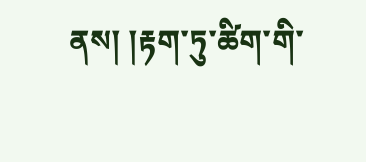ནས། །རྟག་ཏུ་ཚིག་གི་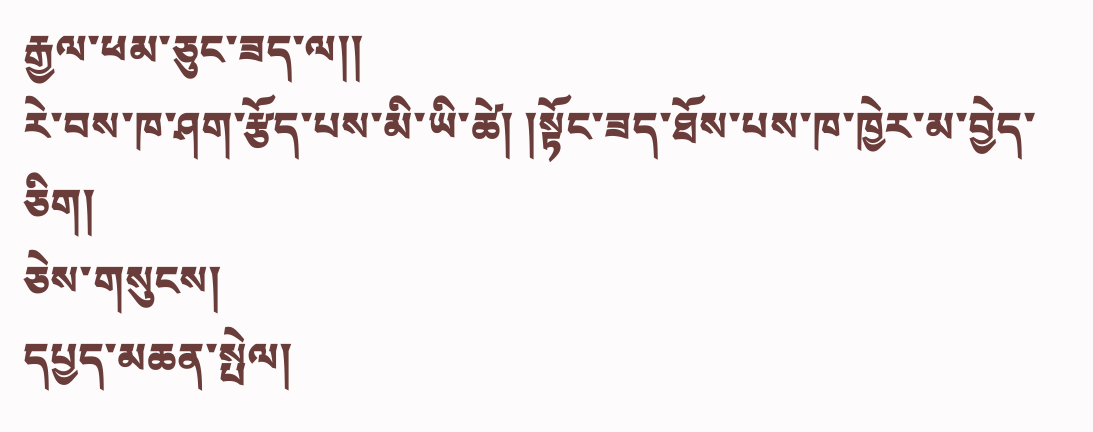རྒྱལ་ཕམ་ཅུང་ཟད་ལ།།
རེ་བས་ཁ་ཤག་རྩོད་པས་མི་ཡི་ཚེ། །སྟོང་ཟད་ཐོས་པས་ཁ་ཁྱེར་མ་བྱེད་ཅིག།
ཅེས་གསུངས།
དཔྱད་མཆན་སྤེལ།